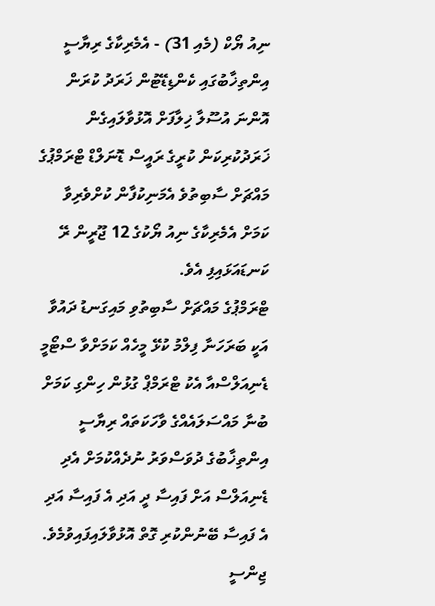ނިއު ޔޯކް (މެއި 31) - އެމެރިކާގެ ރިޔާސީ އިންތިޚާބުގައި ކެންޑިޑޭޓުން ޚަރަދު ކުރަން އޮންނަ އުސޫލާ ޚިލާފަށް އޮޅުވާލައިގެން ޚަރަދުކުރިކަން ކުރީގެ ރައީސް ޑޮނަލްޑް ޓްރަމްޕުގެ މައްޗަށް ސާބިތުވެ އެމަނިކުފާން ކުށްވެރިވާ ކަމަށް އެމެރިކާގެ ނިއު ޔޯކުގެ 12 ޖޫރީން ރޭ ކަނޑައަޅައިފި އެވެ.
ޓްރަމްޕުގެ މައްޗަށް ސާބިތުވި މައިގަނޑު ދައުވާ އަކީ ބަރަހަނާ ފިލްމު ކުޅޭ މީހެއް ކަމަށްވާ ސްޓޯމީ ޑެނިއަލްސްއާ އެކު ޓްރަމްޕް ގުޅުން ހިންގި ކަމަށް ބުނާ މައްސަލައެއްގެ ވާހަކަތައް ރިޔާސީ އިންތިޚާބުގެ ދުވަސްވަރު ނުދެއްކުމަށް އެދި ޑެނިއަލްސް އަށް ފައިސާ ދީ އަދި އެ ފައިސާ އަދި އެ ފައިސާ ބޭނުންކުރި ގޮތް އޮޅުވާލައިފައިވުމެވެ. ޖިންސީ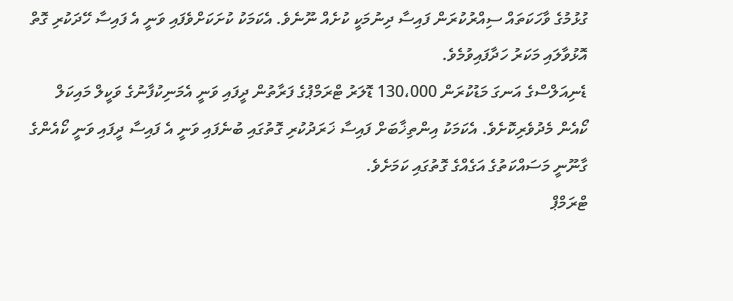ގުޅުމުގެ ވާހަކަތައް ސިއްރުކުރަން ފައިސާ ދިނުމަކީ ކުށެއް ނޫނެވެ. އެކަމަކު ކުށަކަށްވެފައި ވަނީ އެ ފައިސާ ހޭދަކުރި ގޮތް އޮޅުވާލައި މަކަރު ހަދާފައިވުމެވެ.
ޑެނިއަލްސްގެ އަނގަ މަޑުކުރަން 130،000 ޑޮލަރު ޓްރަމްޕުގެ ފަރާތުން ދީފައި ވަނީ އެމަނިކުފާނުގެ ވަކީލް މައިކަލް ކޯއެން މެދުވެރިކޮށެވެ. އެކަމަކު އިންތިޚާބަށް ފައިސާ ޚަރަދުކުރި ގޮތުގައި ބުނެފައި ވަނީ އެ ފައިސާ ދީފައި ވަނީ ކޯއެންގެ ގާނޫނީ މަސައްކަތުގެ އަގެއްގެ ގޮތުގައި ކަމަށެވެ.
ޓްރަމްޕް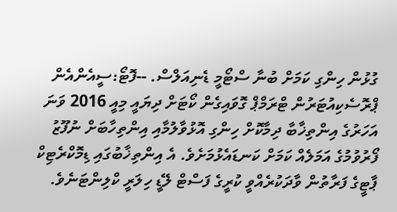ގުޅުން ހިންގި ކަމަށް ބުނާ ސްޓޯމީ ޑެނިއަލްސް. --ފޮޓޯ:ސީއެންއެން
ޕްރޮސެކިއުޓަރުން ޓްރަމްޕް ގޮވައިގެން ކޯޓަށް ދިޔައީ މިއީ 2016 ވަނަ އަހަރުގެ އިންތިޚާބާ ދިމާކޮށް ހިންގި އޮޅުވާލުމާއި އިންތިހާބަށް ނުފޫޒު ފޯރުވުމުގެ އަމަލެއް ކަމަށް ކަނޑައެޅުމަށެވެ. އެ އިންތިޚާބުގައި ޑިމޮކްރެޓިކް ޕާޓީގެ ފަރާތުން ވާދަކުރެއްވީ ކުރީގެ ފަސްޓް ލޭޑީ ހިލަރީ ކްލިންޓަނެވެ.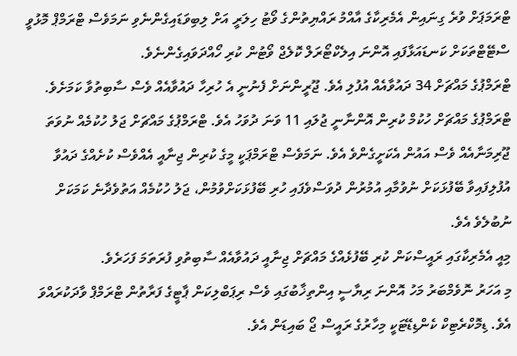ޓްރަމަޕަށް ވުރެ ގިނައިން އެމެރިކާގެ އާއްމު ރައްޔިތުންގެ ވޯޓު ހިލަރީ އަށް ލިބިވަޑައިގެންނެވި ނަމަވެސް ޓްރަމްޕް މޮޅުވީ ސްޓޭޓްތަކަށް ކަނޑައަޅާފައި އޮންނަ އިލެކްޓޯރަލް ކޮލެޖް ވޯޓުން ކުރި ހޯއްދަވައިގެންނެވެ.
ޓްރަމްޕުގެ މައްޗަށް 34 ދައުވާއެއް އުފުލި އެވެ. ޖޫރީންނަށް ފެނުނީ އެ ހުރިހާ ދައުވާއެއް ވެސް ސާބިތުވާ ކަމަށެވެ. ޓްރަމްޕުގެ މައްޗަށް ހުކުމް ކުރިން އޮންނާނީ ޖުލައި 11 ވަނަ ދުވަހު އެވެ. ޓްރަމްޕުގެ މައްޗަށް ޖަލު ހުކުމެއް ނުވަތަ ޖޫރިމަނާއެއް ވެސް އައުން އެކަށީގެންވެ އެވެ. ނަމަވެސް ޓްރަމްޕަކީ މީގެ ކުރިން ޖިނާއީ އެއްވެސް ކުށެއްގެ ދައުވާ އުފުލިފައިވާ ބޭފުޅަކަށް ނުވުމާއި އުމުރުން ދުވަސްވެފައި ހުރި ބޭފުޅަކަށްވުމުން، ޖަލު ހުކުމެއް އަތުވެދާނެ ކަމަކަށް ނުބުލެވެ އެވެ.
މިއީ އެމެރިކާގައި ރައީސްކަން ކުރި ބޭފުޅެއްގެ މައްޗަށް ޖިނާއީ ދައުވާއެއް ސާބިތުވި ފުރަތަމަ ފަހަރެވެ.
މި އަހަރު ނޮވެމްބަރު މަހު އޮންނަ ރިޔާސީ އިންތިޚާބުގައި ވެސް ރިޕަބްލިކަން ޕާޓީގެ ފަރާތުން ޓްރަމްޕް ވާދަކުރައްވަ އެވެ. ޑިމޮކްރެޓިކް ކެންޑިޑޭޓަކީ މިހާރުގެ ރައީސް ޖޯ ބައިޑަން އެވެ.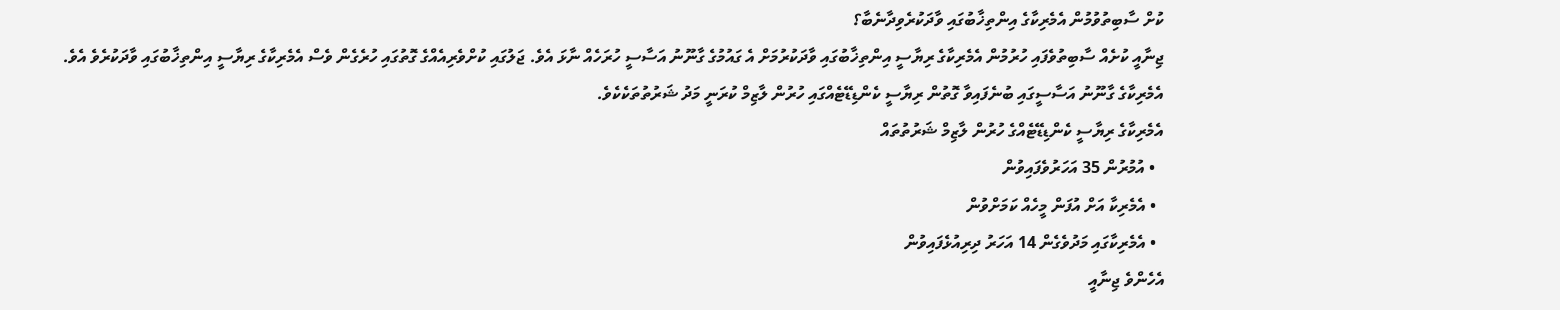ކުށް ސާބިތުވުމުން އެމެރިކާގެ އިންތިޚާބުގައި ވާދަކުރެވިދާނެބާ؟
ޖިނާއީ ކުށެއް ސާބިތުވެފައި ހުރުމުން އެމެރިކާގެ ރިޔާސީ އިންތިޚާބުގައި ވާދަކުރުމަށް އެ ގައުމުގެ ގާނޫނު އަސާސީ ހުރަހެއް ނާޅަ އެވެ. ޖަލުގައި ކުށްވެރިއެއްގެ ގޮތުގައި ހުރެގެން ވެސް އެމެރިކާގެ ރިޔާސީ އިންތިޚާބުގައި ވާދަކުރެވެ އެވެ.
އެމެރިކާގެ ގާނޫނު އަސާސީގައި ބުނެފައިވާ ގޮތުން ރިޔާސީ ކެންޑިޑޭޓެއްގައި ހުރުން ލާޒިމް ކުރަނީ މަދު ޝަރުތުތަކެކެވެ.
އެމެރިކާގެ ރިޔާސީ ކެންޑިޑޭޓެއްގެ ހުރުން ލާޒިމް ޝަރުތުތައް
  • އުމުރުން 35 އަހަރުވެފައިވުން
  • އެމެރިކާ އަށް އުފަން މީހެއް ކަމަށްވުން
  • އެމެރިކާގައި މަދުވެގެން 14 އަހަރު ދިރިއުޅެފައިވުން
އެހެންވެ ޖިނާއީ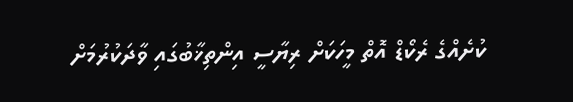ކުށެއްގެ ރެކޯޑް އޮތް މީހަކަށް ރިޔާސީ އިންތިޚާބުގައި ވާދަކުރުމަށް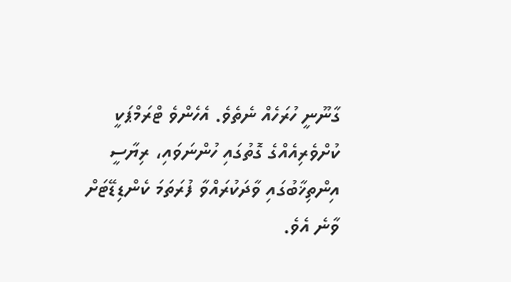ގާނޫނީ ހުރަހެއް ނެތެވެ. އެހެންވެ ޓްރަމްޕަކީ ކުށްވެރިއެއްގެ ގޮތުގައި ހުންނަވައި، ރިޔާސީ އިންތިޚާބުގައި ވާދަކުރައްވާ ފުރަތަމަ ކެންޑިޑޭޓަށް ވާނެ އެވެ.